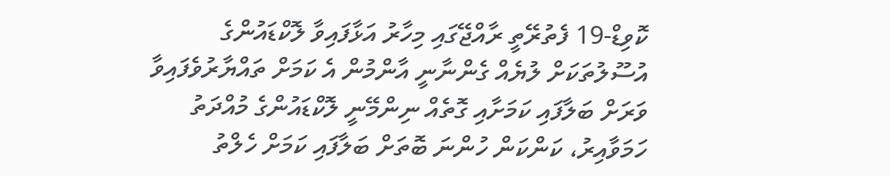ކޮވިޑް-19 ފެތުރޭތީ ރާއްޖޭގައި މިހާރު އަޅާފައިވާ ލޮކްޑައުންގެ އުސޫލުތަކަށް ލުޔެއް ގެންނާނީ އާންމުން އެ ކަމަށް ތައްޔާރުވެފައިވާ ވަރަށް ބަލާފައި ކަމަށާއި ގޮތެއް ނިންމޭނީ ލޮކްޑައުންގެ މުއްދަތު ހަމަވާއިރު، ކަންކަން ހުންނަ ބޮތަށް ބަލާފައި ކަމަށް ހެލްތު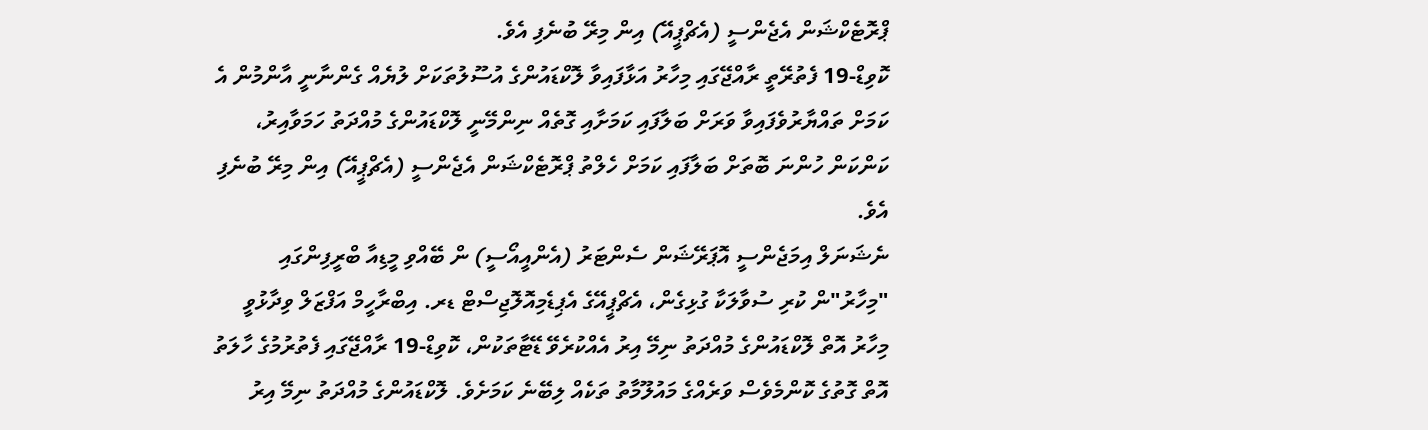ޕްރޮޓެކްޝަން އެޖެންސީ (އެޗްޕީއޭ) އިން މިރޭ ބުނެފި އެވެ.
ކޮވިޑް-19 ފެތުރޭތީ ރާއްޖޭގައި މިހާރު އަޅާފައިވާ ލޮކްޑައުންގެ އުސޫލުތަކަށް ލުޔެއް ގެންނާނީ އާންމުން އެ ކަމަށް ތައްޔާރުވެފައިވާ ވަރަށް ބަލާފައި ކަމަށާއި ގޮތެއް ނިންމޭނީ ލޮކްޑައުންގެ މުއްދަތު ހަމަވާއިރު، ކަންކަން ހުންނަ ބޮތަށް ބަލާފައި ކަމަށް ހެލްތު ޕްރޮޓެކްޝަން އެޖެންސީ (އެޗްޕީއޭ) އިން މިރޭ ބުނެފި އެވެ.
ނެޝަނަލް އިމަޖެންސީ އޮޕަރޭޝަން ސެންޓަރު (އެންއީއޯސީ) ން ބޭއްވި މީޑިއާ ބްރީފިންގައި "މިހާރު"ން ކުރި ސުވާލަކާ ގުޅިގެން، އެޗްޕީއޭގެ އެޕިޑެމިއޮލޮޖިސްޓް ޑރ. އިބްރާހީމް އަފްޒަލް ވިދާޅުވީ މިހާރު އޮތް ލޮކްޑައުންގެ މުއްދަތު ނިމޭ އިރު އެއްކުރެވޭ ޑޭޓާތަކުން، ކޮވިޑް-19 ރާއްޖޭގައި ފެތުރުމުގެ ހާލަތު އޮތް ގޮތުގެ ކޮންމެވެސް ވަރެއްގެ މައުލޫމާތު ތަކެއް ލިބޭނެ ކަމަށެވެ. ލޮކްޑައުންގެ މުއްދަތު ނިމޭ އިރު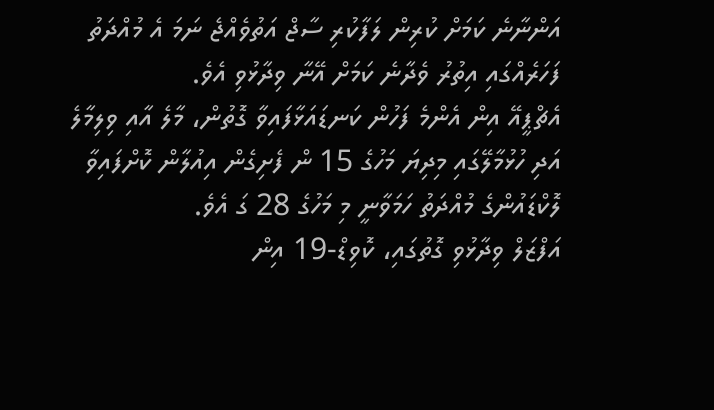އަންނާނެ ކަމަށް ކުރިން ލަފާކުރި ސާޖް އަތުވެއްޖެ ނަމަ އެ މުއްދަތު ފަހަރެއްގައި އިތުރު ވެދާނެ ކަމަށް އޭނާ ވިދާޅުވި އެވެ.
އެޗްޕީއޭ އިން އެންމެ ފަހުން ކަނޑައަޅާފައިވާ ގޮތުން، މާލެ އާއި ވިލިމާލެ އަދި ހުޅުމާލޭގައި މިދިޔަ މަހުގެ 15 ން ފެށިގެން އިއުލާން ކޮށްފައިވާ ލޮކްޑައުންގެ މުއްދަތު ހަމަވާނީ މި މަހުގެ 28 ގަ އެވެ.
އަފްޒަލް ވިދާޅުވި ގޮތުގައި، ކޮވިޑް-19 އިން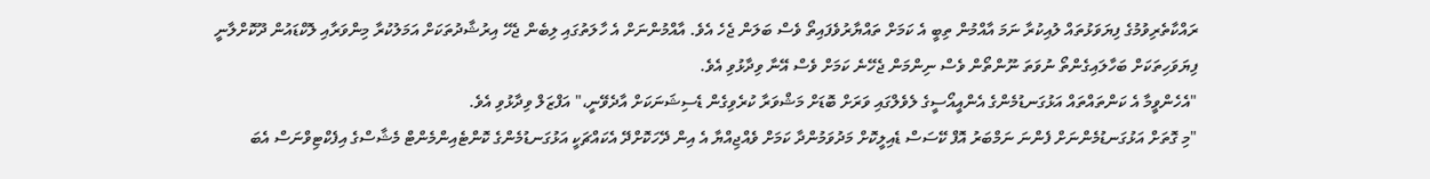ރައްކާތެރިވުމުގެ ފިޔަވަޅުތައް ލުއިކުރާ ނަމަ އާއްމުން ތިބީ އެ ކަމަށް ތައްޔާރުވެފައިތޯ ވެސް ބަލަން ޖެހެ އެވެ. އާއްމުންނަށް އެ ހާލަތުގައި ލިބެން ޖެހޭ އިރުޝާދުތަކަށް އަމަލުކުރާ މިންވަރާއި ލޮކްޑައުން ދޫކޮށްލާނީ ފިޔަވަހިތަކަށް ބަހާލައިގެންތޯ ނުވަތަ ނޫންތޯން ވެސް ނިންމަން ޖެހޭނެ ކަމަށް ވެސް އޭނާ ވިދާޅުވި އެވެ.
"އެހެންވީމާ އެ ކަންތައްތައް އަޅުގަނޑުމެންގެ އެންއީއޯސީގެ ލެވެލްގައި ވަރަށް ބޮޑަށް މަޝްވަރާ ކުރެވިގެން ޑެސިޝަނަކަށް އާދެވޭނީ،" އަފްޒަލް ވިދާޅުވި އެވެ.
"މި ގޮތަށް އަޅުގަނޑުމެންނަށް ފެންނަ ނަމްބަރު އޮފް ކޭސަސް ޑެއިލީކޮށް މަދުވަމުންދާ ކަމަށް ވެއްޖިއްޔާ އެ އިން ދޭހަކޮށްދޭ އެކައްޗަކީ އަޅުގަނޑުމެންގެ ކޮންޓެއިންމެންޓް މެޝާސްގެ އިފެކްޓިވްނަސް އެބަ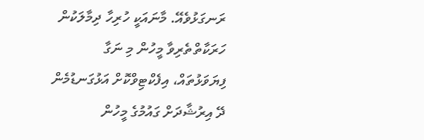ރަނގަޅުވެއޭ. މާނައަކީ ހުރިހާ ދިމާލަކުން ހަރަކާތްތެރިވާ މީހުން މި ނަގާ ފިޔަވަޅުތައް، އިފެކްޓިވްކޮށް އަޅުގަނޑުމެން ދޭ އިރުޝާދަށް ގައުމުގެ މީހުން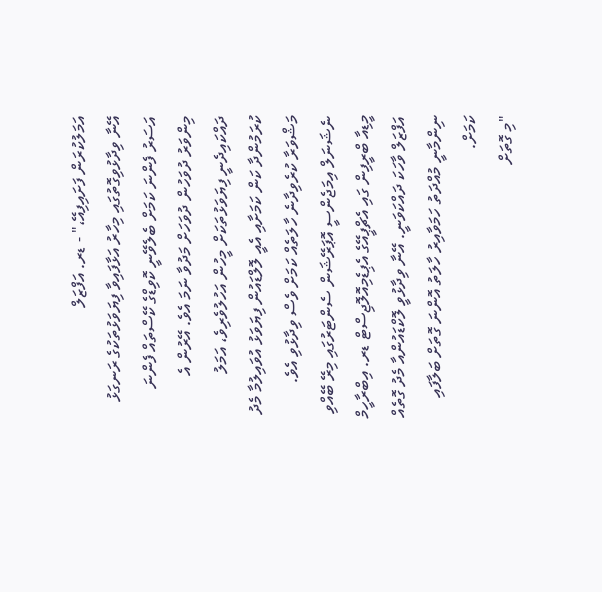އަމަލުކުރަން ފަށައިފިއޭ،" - ޑރ. އަފްޒަލް
އޭނާ ވިދާޅުވިގޮތުގައި މިހާރު އަޅާފައިވާ ފިޔަވަޅުތަކުގެ ރަނގަޅު އަސަރު ފެންނަ ކަމަށް ބެލެވޭނީ ކޮވިޑްގެ ކޭސްތައް ފެންނަ މިންވަރު ދުވަހުން ދުވަހަށް މަދުވާ ނަމަ އެވެ. އޭރުން އެ ދައްކައިދެނީ ފިޔަވަޅުތަކަށް މީހުން އަހުލުވެރިވެ، އަމަލު ކުރަމުންދާ ކަން ކަމަށާއި އެއީ ލޮލްޑައުން ފިޔަވަޅު އުވައިލުމާ މެދު މަޝްވަރާ ކުރެވިދާނެ ހާލަތެއް ކަމަށް ވެސް ވިދާޅުވި އެވެ.
ނެޝަނަލް އިމަޖެންސީ އޮޕަރޭޝަން ސެންޓަރުގައި މިރޭ ބޭއްވި މީޑިއާ ބްރީފިން ގައި އެޗްޕީއޭގެ އެޕިޑެމިއޮލޮޖިސްޓް ޑރ. އިބްރާހީމް އަފްޒަލް ވާހަކަ ދައްކަވަނީ. އޭނާ ވިދާޅުވީ ލޮކްޑައުންއާ މެދު ގޮތެއް ނިންމާނީ މުއްދަތު ހަމަވާއިރު ހާލަތު އޮންނަ ގޮތަށް ބަލާފައި ކަމަށް.
"މި ގޮތަށް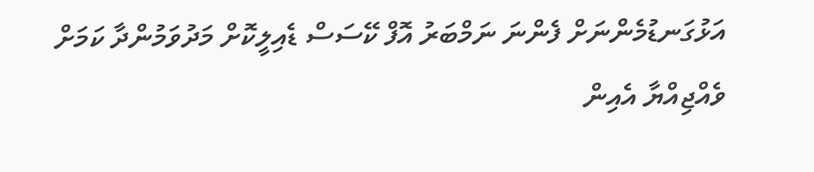އަޅުގަނޑުމެންނަށް ފެންނަ ނަމްބަރު އޮފް ކޭސަސް ޑެއިލީކޮށް މަދުވަމުންދާ ކަމަށް ވެއްޖިއްޔާ އެއިން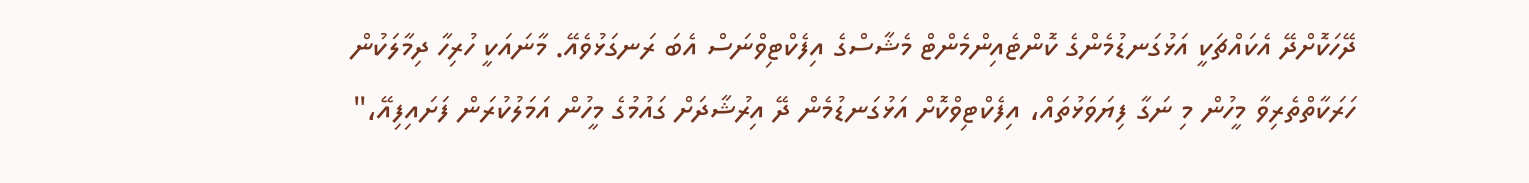ދޭހަކޮށްދޭ އެކައްޗަކީ އަޅުގަނޑުމެންގެ ކޮންޓެއިންމެންޓް މެޝާސްގެ އިފެކްޓިވްނަސް އެބަ ރަނގަޅުވެއޭ. މާނައަކީ ހުރިހާ ދިމާލަކުން ހަރަކާތްތެރިވާ މީހުން މި ނަގާ ފިޔަވަޅުތައް، އިފެކްޓިވްކޮށް އަޅުގަނޑުމެން ދޭ އިރުޝާދަށް ގައުމުގެ މީހުން އަމަލުކުރަން ފަށައިފިއޭ،"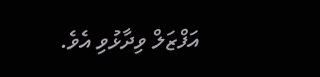އަފްޒަލް ވިދާޅުވި އެވެ.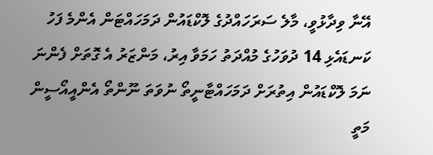އޭނާ ވިދާޅުވީ، މާލެ ސަރަހައްދުގެ ލޮކްޑައުން ދަމަހައްޓަން އެންމެ ފަހު ކަނޑައެޅި 14 ދުވަހުގެ މުއްދަތު ހަމަވާ އިރު، މަންޒަރު އެ ގޮތަށް ފެންނަ ނަމަ ލޮކްޑައުން އިތުރަށް ދަމަހައްޓާނީތޯ ނުވަތަ ނޫންތޯ އެންއީއޯސީން މަތީ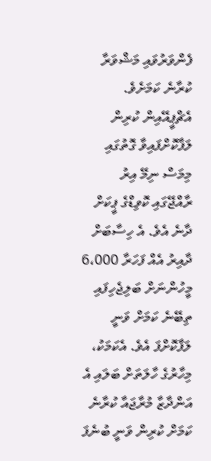ފެންވަރުވައި މަޝްވަރާ ކުރާނެ ކަމަށެވެ.
އެޗްޕީއޭއިން ކުރިން ލަފާކޮށްފައިވާ ގޮތުގައި މިމަސް ނިމޭ އިރު ރާއްޖޭގައި ކޮވިޑްގެ ޕީކަށް ދާނެ އެވެ. އެ ހިސާބަށް ދާއިރު އެއް ފަހަރާ 6،000 މީހުންނަށް ބަލިޖެހިފައި ތިބޭނެ ކަމަށް ވަނީ ލަފާކޮށްފަ އެވެ. އެކަމަކު، މިހާރުގެ ހާލަތަށް ބަލައި އެ އަންދާޒާ މުރާޖައާ ކުރާނެ ކަމަށް ކުރިން ވަނީ ބުނެފަ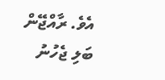އެވެ. ރާއްޖޭން ބަލި ޖެހުނު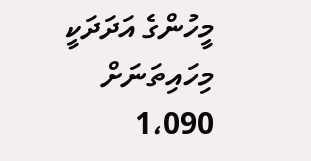މީހުންގެ އަދަދަކީ މިހައިތަނަށް 1،090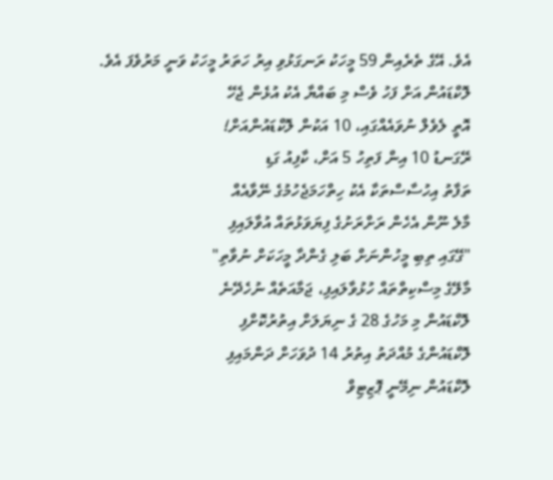އެވެ. އޭގެ ތެރެއިން 59 މީހަކު ރަނގަޅުވި އިރު ހަތަރު މީހަކު ވަނީ މަރުވެފަ އެވެ.
ލޮކްޑައުން އަށް ފަހު ވެސް މި ބައްޔާ އެކު އުޅެން ޖެހޭ
އޮތީ ލެވެލް ނުވައެއްގައި، 10 އަކުން ލޮކްޑައުންއަށް!
ރޭގަނޑު 10 އިން ފަތިހު 5 އަށް، ކާފިއު ގަޑި
ތަފާތު އިހުސާސްތަކާ އެކު ހިތްހަމަޖެހުމުގެ ނޭވާއެއް
މާލެ ނޫން އެހެން ރަށްރަށުގެ ފިޔަވަޅުތައް އުވާލައިފި
"ގޭގައި ތިބި މީހުންނަށް ބަލި ގެންދާ މީހަކަށް ނުވާތި"
މާލޭގެ މިސްކިތްތައް ހުޅުވާލައިފި، ޖަމާއަތެއް ނުހެދޭނެ
ލޮކްޑައުން މި މަހުގެ 28 ގެ ނިޔަލަށް އިތުރުކޮށްފި
ލޮކްޑައުންގެ މުއްދަތު އިތުރު 14 ދުވަހަށް ދަންމައިފި
ލޮކްޑައުން ނިމޭނީ ޕޮޒިޓިވް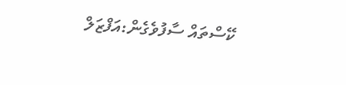ކޭސްތައް ސާފުވެގެން:އަފްޒަލް